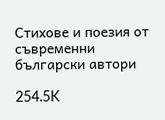Стихове и поезия от съвременни български автори

254.5K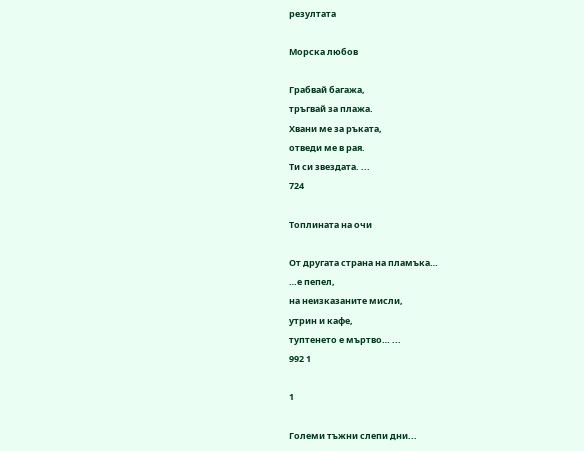резултата

Морска любов

Грабвай багажа,
тръгвай за плажа.
Хвани ме за ръката,
отведи ме в рая.
Ти си звездата. ...
724

Топлината на очи

От другата страна на пламъка…
…е пепел,
на неизказаните мисли,
утрин и кафе,
туптенето е мъртво… ...
992 1

1

Големи тъжни слепи дни...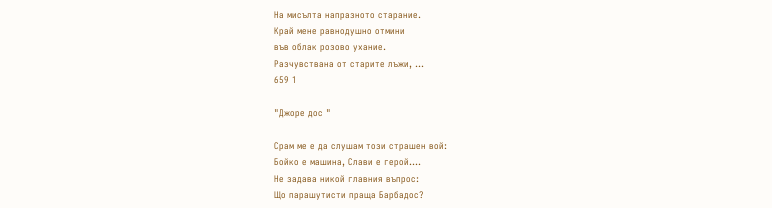На мисълта напразното старание.
Край мене равнодушно отмини
във облак розово ухание.
Разчувствана от старите лъжи, ...
659 1

"Джоре дос "

Срам ме е да слушам този страшен вой:
Бойко е машина, Слави е герой....
Не задава никой главния въпрос:
Що парашутисти праща Барбадос?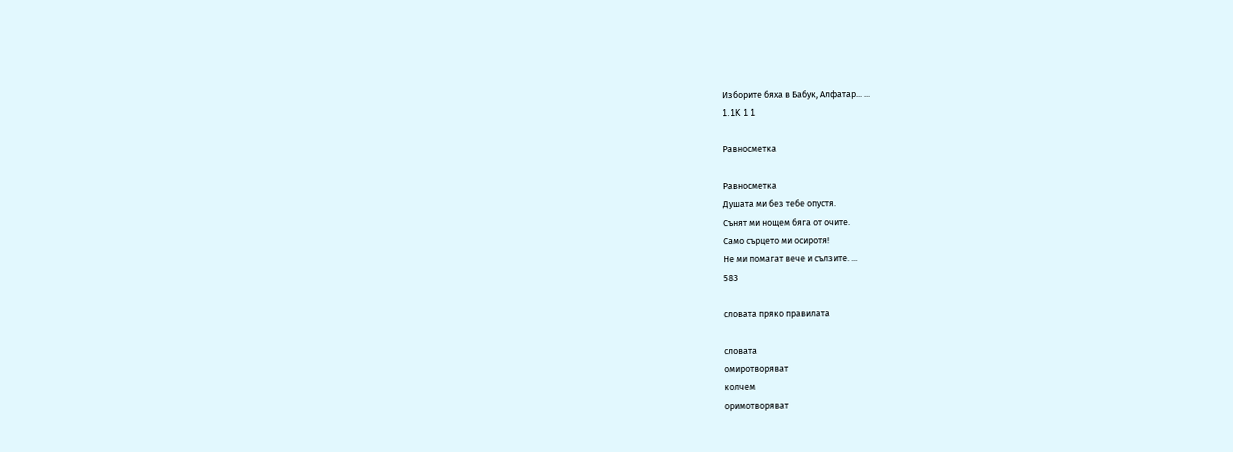Изборите бяха в Бабук, Алфатар... ...
1.1K 1 1

Равносметка

Равносметка
Душата ми без тебе опустя.
Сънят ми нощем бяга от очите.
Само сърцето ми осиротя!
Не ми помагат вече и сълзите. ...
583

словата пряко правилата

словата
омиротворяват
колчем
оримотворяват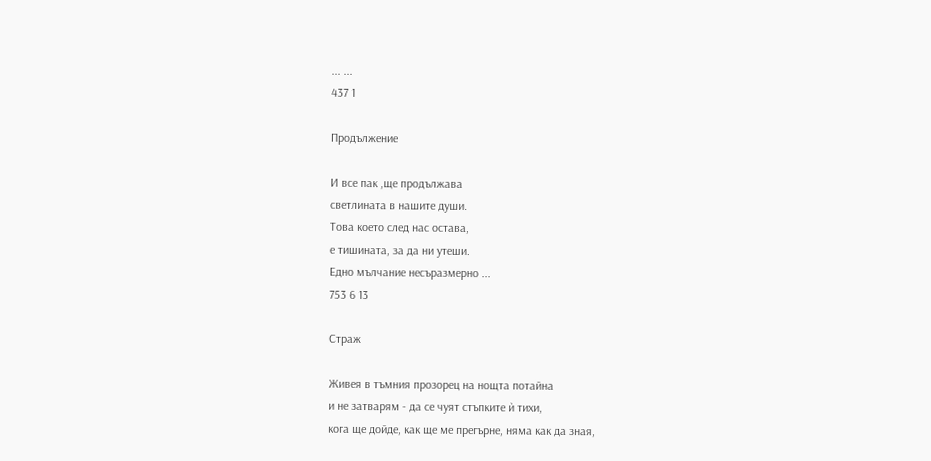... ...
437 1

Продължение

И все пак ,ще продължава
светлината в нашите души.
Това което след нас остава,
е тишината, за да ни утеши.
Едно мълчание несъразмерно ...
753 6 13

Страж

Живея в тъмния прозорец на нощта потайна
и не затварям - да се чуят стъпките ѝ тихи,
кога ще дойде, как ще ме прегърне, няма как да зная,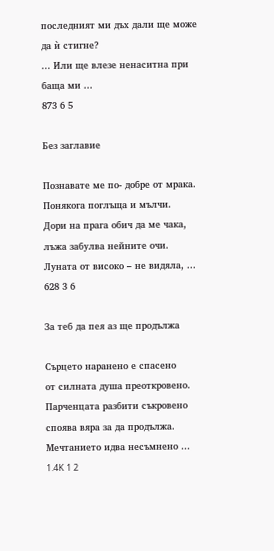последният ми дъх дали ще може да ѝ стигне?
... Или ще влезе ненаситна при баща ми ...
873 6 5

Без заглавие

Познавате ме по- добре от мрака.
Понякога поглъща и мълчи.
Дори на прага обич да ме чака,
лъжа забулва нейните очи.
Луната от високо – не видяла, ...
628 3 6

За теб да пея аз ще продължа

Сърцето наранено е спасено
от силната душа преоткровено.
Парченцата разбити съкровено
споява вяра за да продължа.
Мечтанието идва несъмнено ...
1.4K 1 2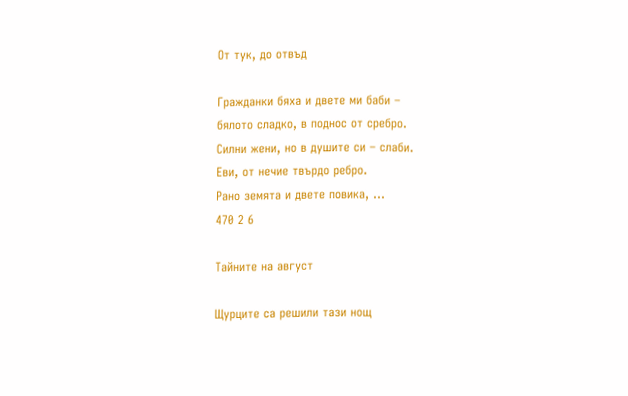От тук, до отвъд

Гражданки бяха и двете ми баби –
бялото сладко, в поднос от сребро.
Силни жени, но в душите си – слаби.
Еви, от нечие твърдо ребро.
Рано земята и двете повика, ...
470 2 6

Тайните на август

Щурците са решили тази нощ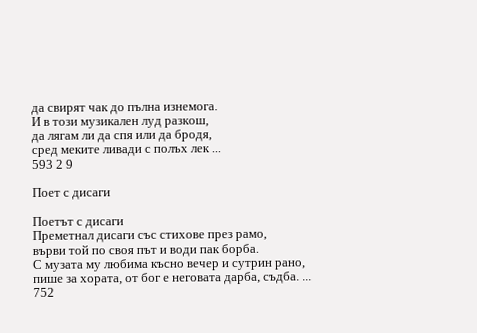да свирят чак до пълна изнемога.
И в този музикален луд разкош,
да лягам ли да спя или да бродя,
сред меките ливади с полъх лек ...
593 2 9

Поет с дисаги

Поетът с дисаги
Преметнал дисаги със стихове през рамо,
върви той по своя път и води пак борба.
С музата му любима късно вечер и сутрин рано,
пише за хората, от бог е неговата дарба, съдба. ...
752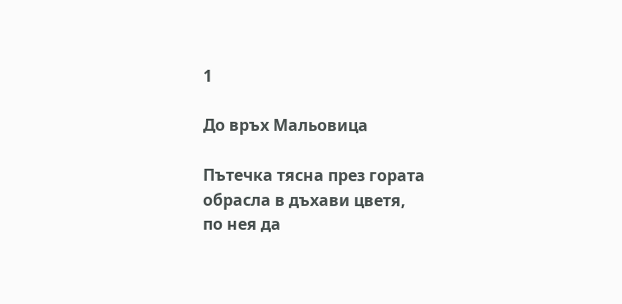1

До връх Мальовица

Пътечка тясна през гората
обрасла в дъхави цветя,
по нея да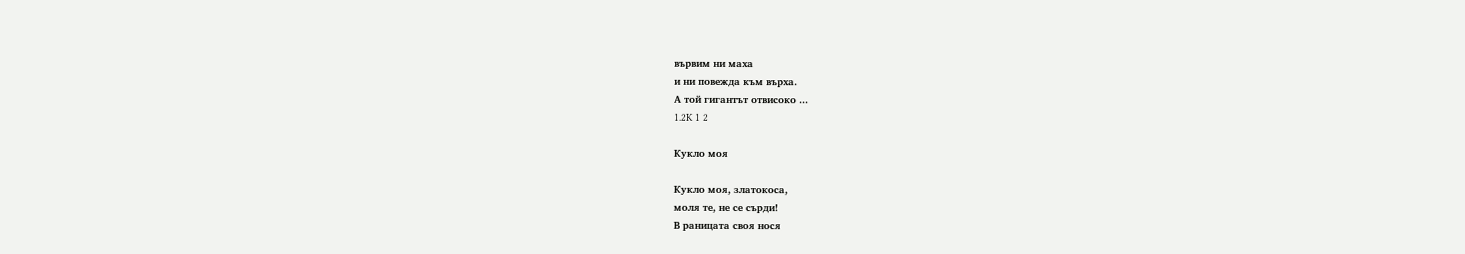вървим ни маха
и ни повежда към върха.
А той гигантът отвисоко ...
1.2K 1 2

Кукло моя

Кукло моя, златокоса,
моля те, не се сърди!
В раницата своя нося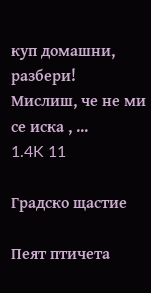куп домашни, разбери!
Мислиш, че не ми се иска , ...
1.4K 11

Градско щастие

Пеят птичета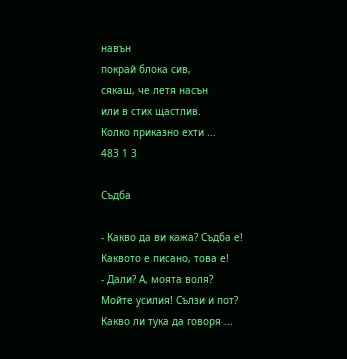навън
покрай блока сив,
сякаш, че летя насън
или в стих щастлив.
Колко приказно ехти ...
483 1 3

Съдба

- Какво да ви кажа? Съдба е!
Каквото е писано, това е!
- Дали? А, моята воля?
Мойте усилия! Сълзи и пот?
Какво ли тука да говоря ...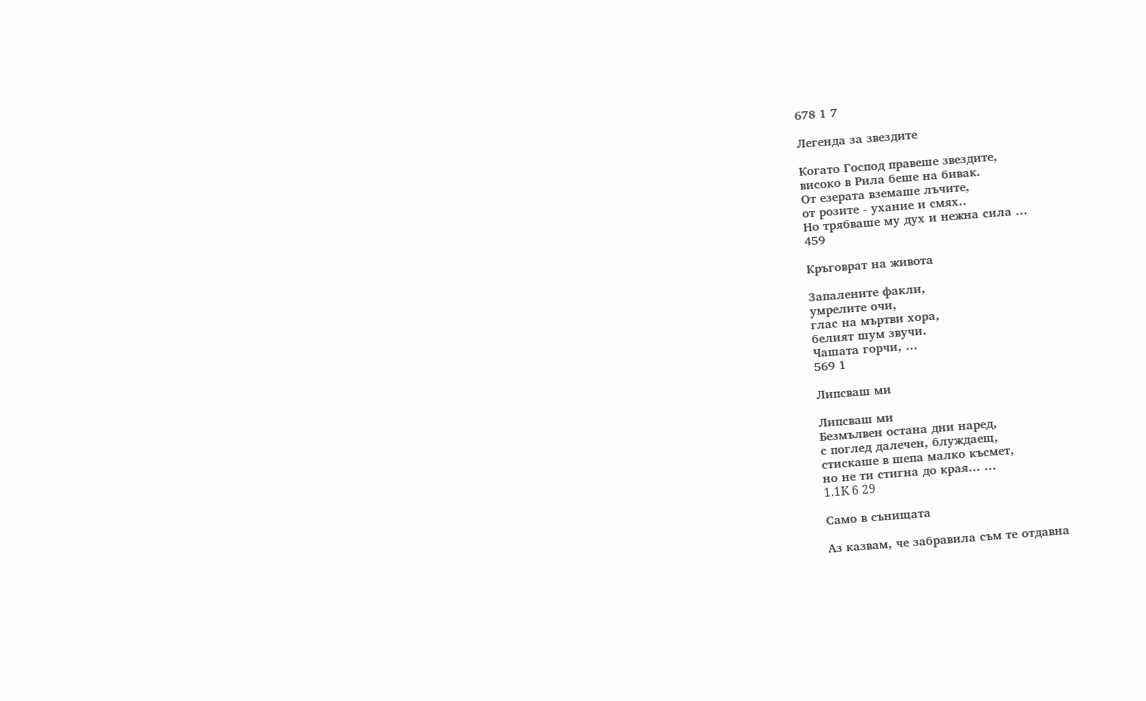678 1 7

Легенда за звездите

Когато Господ правеше звездите,
високо в Рила беше на бивак.
От езерата вземаше лъчите,
от розите - ухание и смях..
Но трябваше му дух и нежна сила ...
459

Кръговрат на живота

Запалените факли,
умрелите очи,
глас на мъртви хора,
белият шум звучи.
Чашата горчи, ...
569 1

Липсваш ми

Липсваш ми
Безмълвен остана дни наред,
с поглед далечен, блуждаещ,
стискаше в шепа малко късмет,
но не ти стигна до края... ...
1.1K 6 29

Само в сънищата

Аз казвам, че забравила съм те отдавна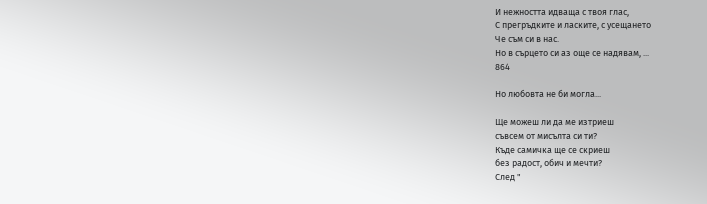И нежността идваща с твоя глас,
С прегръдките и ласките, с усещането
Че съм си в нас.
Но в сърцето си аз още се надявам, ...
864

Но любовта не би могла...

Ще можеш ли да ме изтриеш
съвсем от мисълта си ти?
Къде самичка ще се скриеш
без радост, обич и мечти?
След "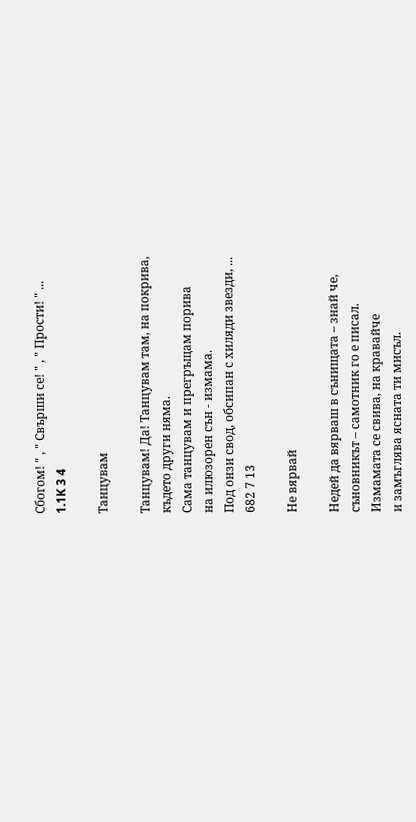Сбогом! " , " Свърши се! " , " Прости! " ...
1.1K 3 4

Танцувам

Танцувам! Да! Танцувам там, на покрива,
където други няма.
Сама танцувам и прегръщам порива
на илюзорен сън - измама.
Под онзи свод, обсипан с хиляди звезди, ...
682 7 13

Не вярвай

Недей да вярваш в сънищата – знай че,
съновникът – самотник го е писал.
Измамата се свива, на кравайче
и замъглява ясната ти мисъл.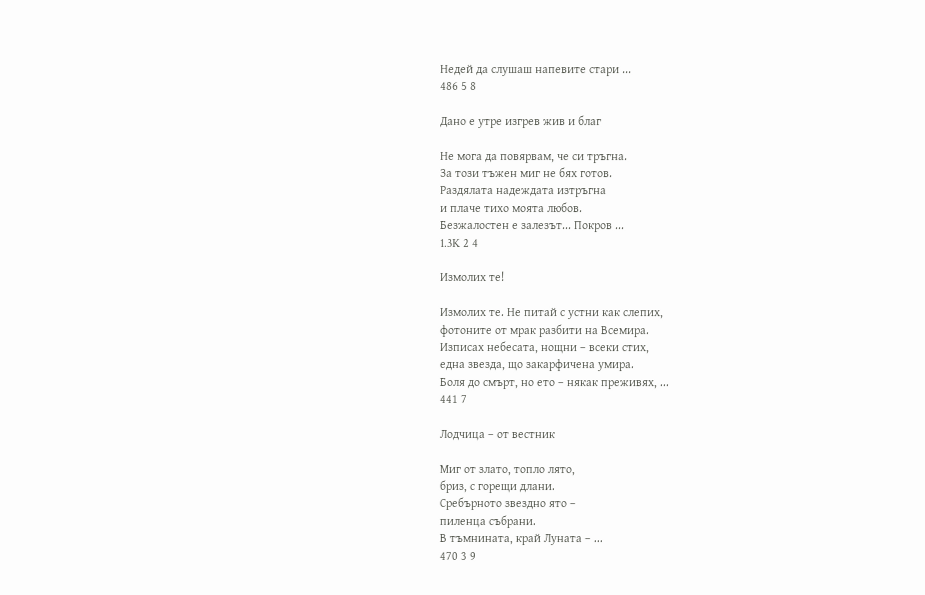Недей да слушаш напевите стари ...
486 5 8

Дано е утре изгрев жив и благ

Не мога да повярвам, че си тръгна.
За този тъжен миг не бях готов.
Раздялата надеждата изтръгна
и плаче тихо моята любов.
Безжалостен е залезът... Покров ...
1.3K 2 4

Измолих те!

Измолих те. Не питай с устни как слепих,
фотоните от мрак разбити на Всемира.
Изписах небесата, нощни – всеки стих,
една звезда, що закарфичена умира.
Боля до смърт, но ето – някак преживях, ...
441 7

Лодчица – от вестник

Миг от злато, топло лято,
бриз, с горещи длани.
Сребърното звездно ято –
пиленца събрани.
В тъмнината, край Луната – ...
470 3 9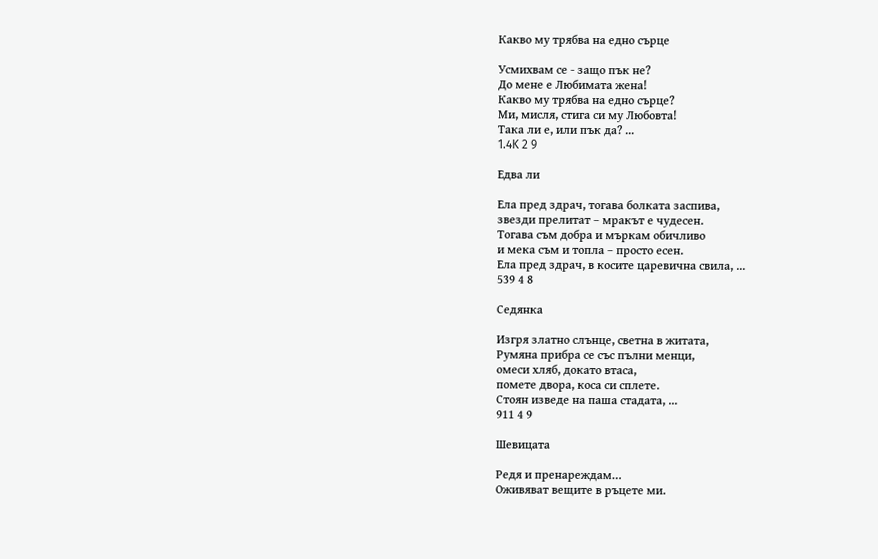Какво му трябва на едно сърце

Усмихвам се - защо пък не?
До мене е Любимата жена!
Какво му трябва на едно сърце?
Ми, мисля, стига си му Любовта!
Така ли е, или пък да? ...
1.4K 2 9

Едва ли

Ела пред здрач, тогава болката заспива,
звезди прелитат – мракът е чудесен.
Тогава съм добра и мъркам обичливо
и мека съм и топла – просто есен.
Ела пред здрач, в косите царевична свила, ...
539 4 8

Седянка

Изгря златно слънце, светна в житата,
Румяна прибра се със пълни менци,
омеси хляб, докато втаса,
помете двора, коса си сплете.
Стоян изведе на паша стадата, ...
911 4 9

Шевицата

Редя и пренареждам…
Оживяват вещите в ръцете ми.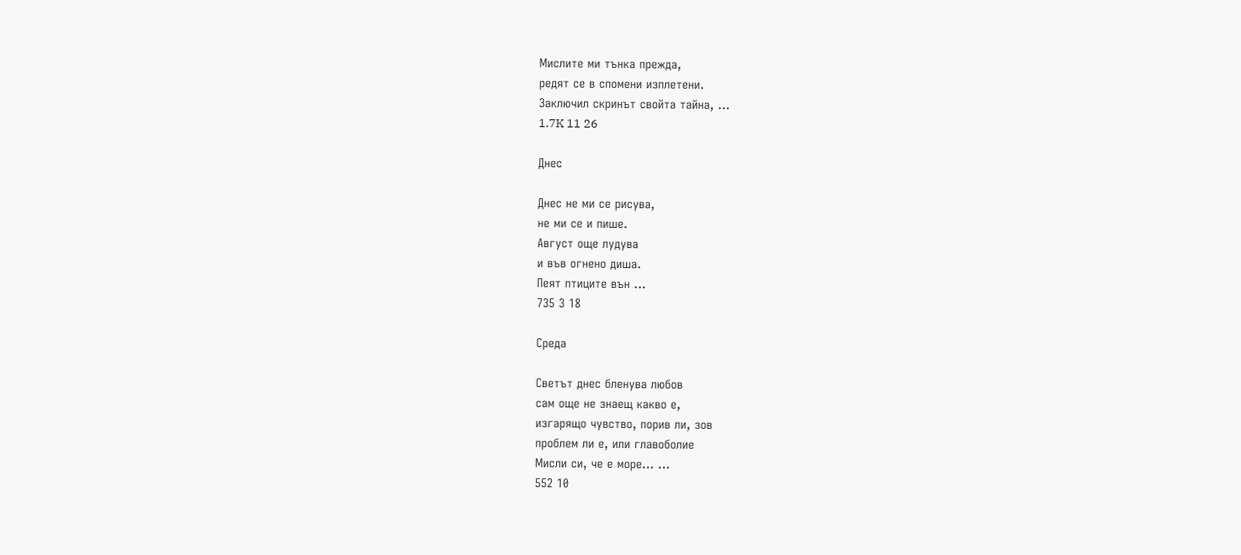Мислите ми тънка прежда,
редят се в спомени изплетени.
Заключил скринът свойта тайна, ...
1.7K 11 26

Днес

Днес не ми се рисува,
не ми се и пише.
Август още лудува
и във огнено диша.
Пеят птиците вън ...
735 3 18

Среда

Светът днес бленува любов
сам още не знаещ какво е,
изгарящо чувство, порив ли, зов
проблем ли е, или главоболие
Мисли си, че е море... ...
552 10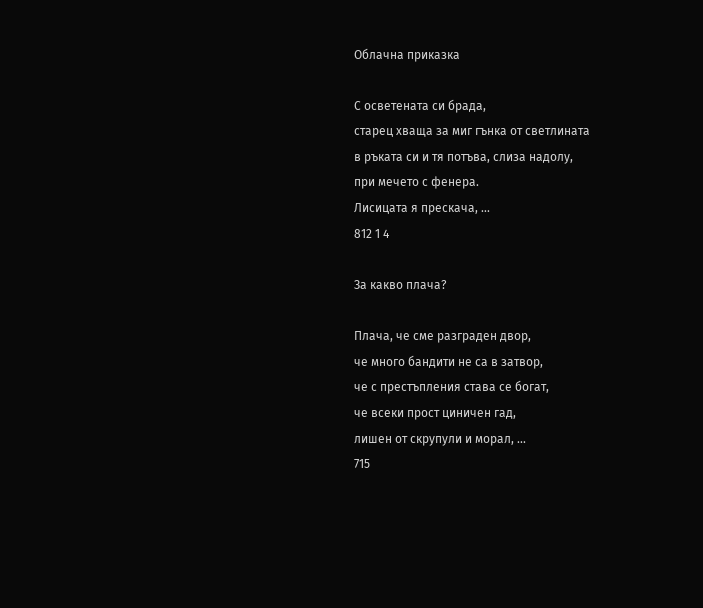Облачна приказка

С осветената си брада,
старец хваща за миг гънка от светлината
в ръката си и тя потъва, слиза надолу,
при мечето с фенера.
Лисицата я прескача, ...
812 1 4

За какво плача?

Плача, че сме разграден двор,
че много бандити не са в затвор,
че с престъпления става се богат,
че всеки прост циничен гад,
лишен от скрупули и морал, ...
715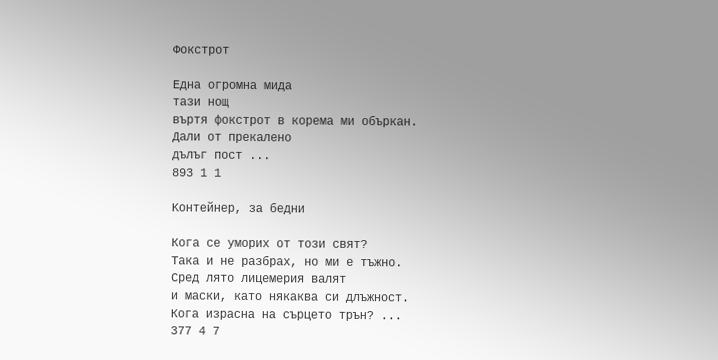Фокстрот

Една огромна мида
тази нощ
въртя фокстрот в корема ми объркан.
Дали от прекалено
дълъг пост ...
893 1 1

Kонтейнер, за бедни

Кога се уморих от този свят?
Така и не разбрах, но ми е тъжно.
Сред лято лицемерия валят
и маски, като някаква си длъжност.
Кога израсна на сърцето трън? ...
377 4 7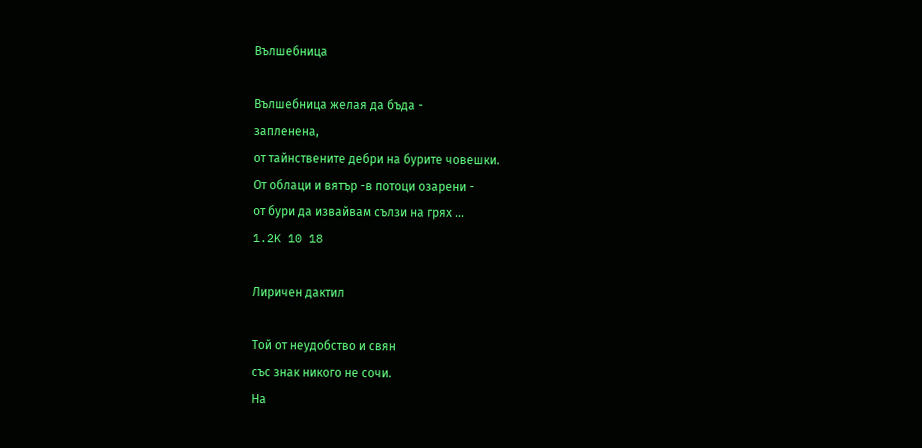Вълшебница

Вълшебница желая да бъда -
запленена,
от тайнствените дебри на бурите човешки.
От облаци и вятър -в потоци озарени -
от бури да извайвам сълзи на грях ...
1.2K 10 18

Лиричен дактил

Той от неудобство и свян
със знак никого не сочи.
На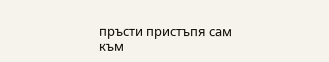пръсти пристъпя сам
към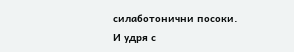силаботонични посоки.
И удря с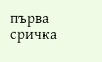първа сричка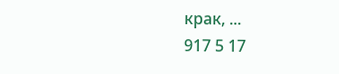крак, ...
917 5 17